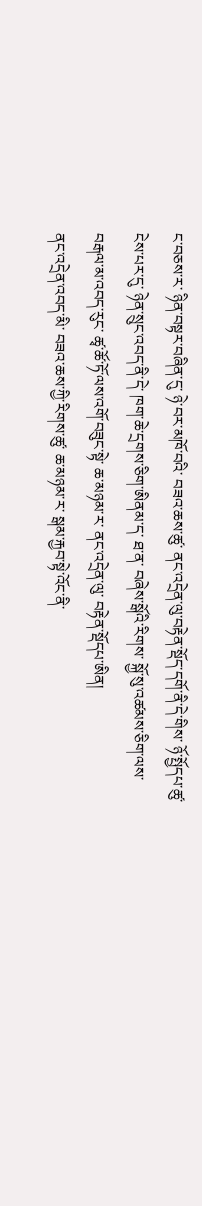ང་བཅས་ར་ ཉིན་བསྟར་བཞིན་དུ་ ཉེ་བར་མཁོ་བའི་ བཟའ་ཆས་ཚུ་ ནང་འདྲེན་ལུ་བརྟེན་སྡོད་དགོ་ནི་དེ་གིས་ ཉོ་སྤྱོདཔ་ཚུ་ ངེས་པར་དུ་ ཉེན་སྲུང་འབད་ནི་དེ་ ཁག་ཆེ་དྲགས་ཅིག་ཨིནམ་ད་ ཐ་ན་ བཞེས་སྒོའི་རིགས་ སྐྱོ་སུ་འཚམས་ཅིག་ལས་བརྒལ་མ་འབད་རུང་ ཚྭ་ཚོ་ཏོ་ལས་འགོ་བཟུང་སྟེ་ ཆ་མཉམ་ར་ ནང་འདྲེན་ལུ་ བརྟེན་སྡོདཔ་ཨིན།
ནང་འདྲེན་འབད་མི་ བཟའ་ཆས་ཀྱི་རིགས་ཚུ་ ཆ་མཉམ་ར་ སྒམ་རྐྱབ་སྟེ་འོང་ནི་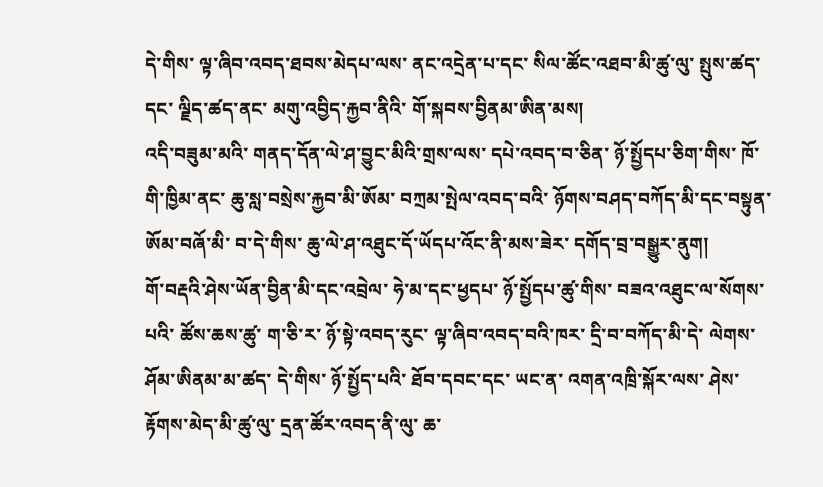དེ་གིས་ ལྟ་ཞིབ་འབད་ཐབས་མེདཔ་ལས་ ནང་འདྲེན་པ་དང་ སིལ་ཚོང་འཐབ་མི་ཚུ་ལུ་ སྤུས་ཚད་དང་ ལྗིད་ཚད་ནང་ མགུ་འབྱིད་རྐྱབ་ནིའི་ གོ་སྐབས་བྱིནམ་ཨིན་མས།
འདི་བཟུམ་མའི་ གནད་དོན་ལེ་ཤ་བྱུང་མིའི་གྲས་ལས་ དཔེ་འབད་བ་ཅིན་ ཉོ་སྤྱོདཔ་ཅིག་གིས་ ཁོ་གི་ཁྱིམ་ནང་ ཆུ་སླ་བསྲེས་རྐྱབ་མི་ཨོམ་ བཀྲམ་སྤེལ་འབད་བའི་ ཉོགས་བཤད་བཀོད་མི་དང་བསྟུན་ ཨོམ་བཞོ་མི་ བ་དེ་གིས་ ཆུ་ལེ་ཤ་འཐུང་དོ་ཡོདཔ་འོང་ནི་མས་ཟེར་ དགོད་བྲ་བསྒྱུར་ནུག།
གོ་བརྡའི་ཤེས་ཡོན་བྱིན་མི་དང་འབྲེལ་ ཧེ་མ་དང་ཕྱདཔ་ ཉོ་སྤྱོདཔ་ཚུ་གིས་ བཟའ་འཐུང་ལ་སོགས་པའི་ ཚོས་ཆས་ཚུ་ ག་ཅི་ར་ ཉོ་སྟེ་འབད་རུང་ ལྟ་ཞིབ་འབད་བའི་ཁར་ དྲི་བ་བཀོད་མི་དེ་ ལེགས་ཤོམ་ཨིནམ་མ་ཚད་ དེ་གིས་ ཉོ་སྤྱོད་པའི་ ཐོབ་དབང་དང་ ཡང་ན་ འགན་འཁྲི་སྐོར་ལས་ ཤེས་རྟོགས་མེད་མི་ཚུ་ལུ་ དྲན་ཚོར་འབད་ནི་ལུ་ ཆ་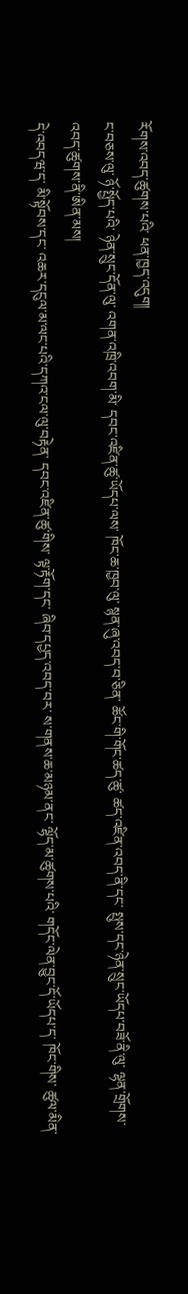རོགས་འབད་ཚུགས་པའི་ ཕན་ཁྱད་འདུག།
ང་བཅས་ལུ་ ཉོ་སྤྱོད་པའི་ ཉེན་སྲུང་དོན་ལུ་ འགན་འཁྲི་འབག་མི་ དབང་འཛིན་ཚུ་ཡོདཔ་ལས་ ཁོང་ཆ་ཁྱབ་ལུ་ སྙན་ཞུ་འབད་བ་ཅིན་ ཚོང་གི་གོང་ཚད་ཚུ་ ཚད་འཛིན་འབད་ནི་དང་ སྤུས་དང་ཉེན་སྲུང་ཡོདཔ་བཟོ་ནི་ལུ་ ལྷན་གྲོགས་འབད་ཚུགས་ནི་ཨིན་མས།
དེ་འབདཝ་ད་ མི་སྟོབས་དང་ འཆར་དངུལ་མ་ལང་པའི་དཀའ་ངལ་ལུ་བརྟེན་ དབང་འཛིན་ཚུ་གིས་ ལྟ་རྟོག་དང་ ཞིབ་དཔྱད་འབད་བར་ ས་གནས་ཆ་མཉམ་ནང་ ལྷོད་མ་ཚུགས་པའི་ གདོང་ལེན་བྱུང་དོ་ཡོདཔ་ད་ ཁོང་གིས་ ཚུལ་མིན་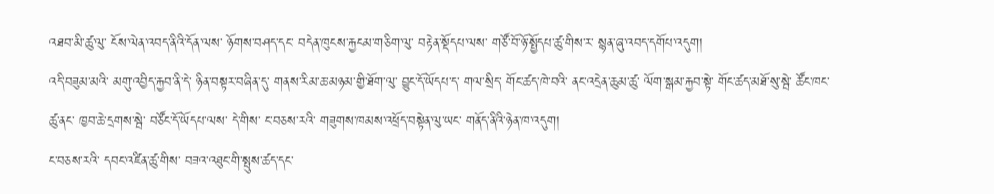འཐབ་མི་ཚུ་ལུ་ ངོས་ལེན་འབད་ནིའི་དོན་ལས་ ཉོགས་བཤད་དང་ བདེན་ཁུངས་རྐྱངམ་གཅིག་ལུ་ བརྟེན་སྡོདཔ་ལས་ གཙོ་བོ་ཉོ་སྤྱོདཔ་ཚུ་གིས་ར་ སྙན་ཞུ་འབད་དགོཔ་འདུག།
འདི་བཟུམ་མའི་ མགུ་འབྱིད་རྐྱབ་ནི་དེ་ ཉིན་བསྟར་བཞིན་དུ་ གནས་རིམ་ཆ་མཉམ་གྱི་ཐོག་ལུ་ བྱུང་དོ་ཡོདཔ་ད་ གལ་སྲིད་ གོང་ཚད་ཁེ་བའི་ ནང་འདྲེན་ཆུམ་ཚུ་ ལོག་སྒམ་རྐྱབ་སྟེ་ གོང་ཚད་མཐོ་སུ་སྦེ་ ཚོང་ཁང་ཚུ་ནང་ ཁྱབ་ཆེ་དྲགས་སྦེ་ བཙོང་དོ་ཡོདཔ་ལས་ དེ་གིས་ ང་བཅས་རའི་ གཟུགས་ཁམས་འཕྲོད་བསྟེན་ལུ་ཡང་ གནོད་ནིའི་ཉེན་ཁ་འདུག།
ང་བཅས་རའི་ དབང་འཛིན་ཚུ་གིས་ བཟའ་འཐུང་གི་སྤུས་ཚད་དང་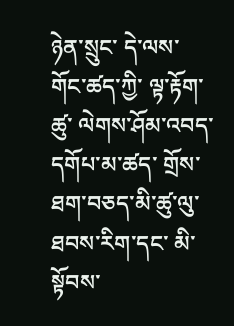ཉེན་སྲུང་ དེ་ལས་ གོང་ཚད་ཀྱི་ ལྟ་རྟོག་ཚུ་ ལེགས་ཤོམ་འབད་དགོཔ་མ་ཚད་ གྲོས་ཐག་བཅད་མི་ཚུ་ལུ་ ཐབས་རིག་དང་ མི་སྟོབས་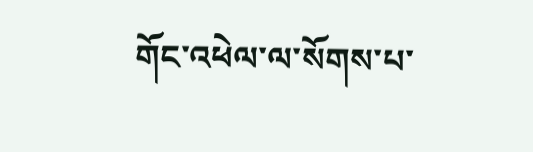གོང་འཕེལ་ལ་སོགས་པ་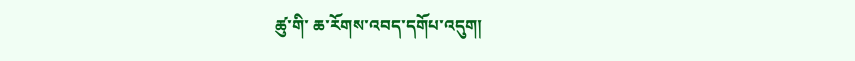ཚུ་གི་ ཆ་རོགས་འབད་དགོཔ་འདུག།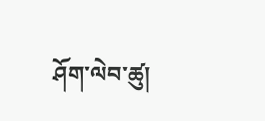ཤོག་ལེབ་ཚུ།